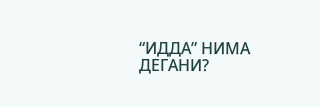“ИДДА” НИМА ДЕГАНИ?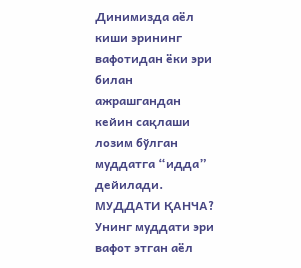Динимизда аёл киши эрининг вафотидан ёки эри билан ажрашгандан кейин сақлаши лозим бўлган муддатга “идда” дейилади.
МУДДАТИ ҚАНЧА?
Унинг муддати эри вафот этган аёл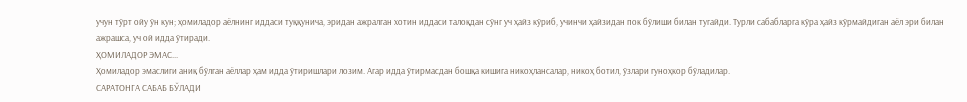учун тўрт ойу ўн кун; ҳомиладор аёлнинг иддаси туққунича, эридан ажралган хотин иддаси талоқдан сўнг уч ҳайз кўриб, учинчи ҳайзидан пок бўлиши билан тугайди. Турли сабабларга кўра ҳайз кўрмайдиган аёл эри билан ажрашса, уч ой идда ўтиради.
ҲОМИЛАДОР ЭМАС...
Ҳомиладор эмаслиги аниқ бўлган аёллар ҳам идда ўтиришлари лозим. Агар идда ўтирмасдан бошқа кишига никоҳлансалар, никоҳ ботил, ўзлари гуноҳкор бўладилар.
САРАТОНГА САБАБ БЎЛАДИ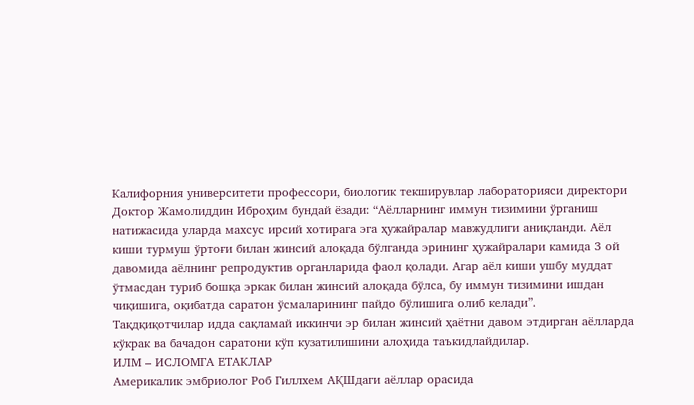Калифорния университети профессори, биологик текширувлар лабораторияси директори Доктор Жамолиддин Иброҳим бундай ёзади: “Аёлларнинг иммун тизимини ўрганиш натижасида уларда махсус ирсий хотирага эга ҳужайралар мавжудлиги аниқланди. Аёл киши турмуш ўртоғи билан жинсий алоқада бўлганда эрининг ҳужайралари камида 3 ой давомида аёлнинг репродуктив органларида фаол қолади. Агар аёл киши ушбу муддат ўтмасдан туриб бошқа эркак билан жинсий алоқада бўлса, бу иммун тизимини ишдан чиқишига, оқибатда саратон ўсмаларининг пайдо бўлишига олиб келади”.
Тақдқиқотчилар идда сақламай иккинчи эр билан жинсий ҳаётни давом этдирган аёлларда кўкрак ва бачадон саратони кўп кузатилишини алоҳида таъкидлайдилар.
ИЛМ – ИСЛОМГА ЕТАКЛАР
Америкалик эмбриолог Роб Гиллхем АҚШдаги аёллар орасида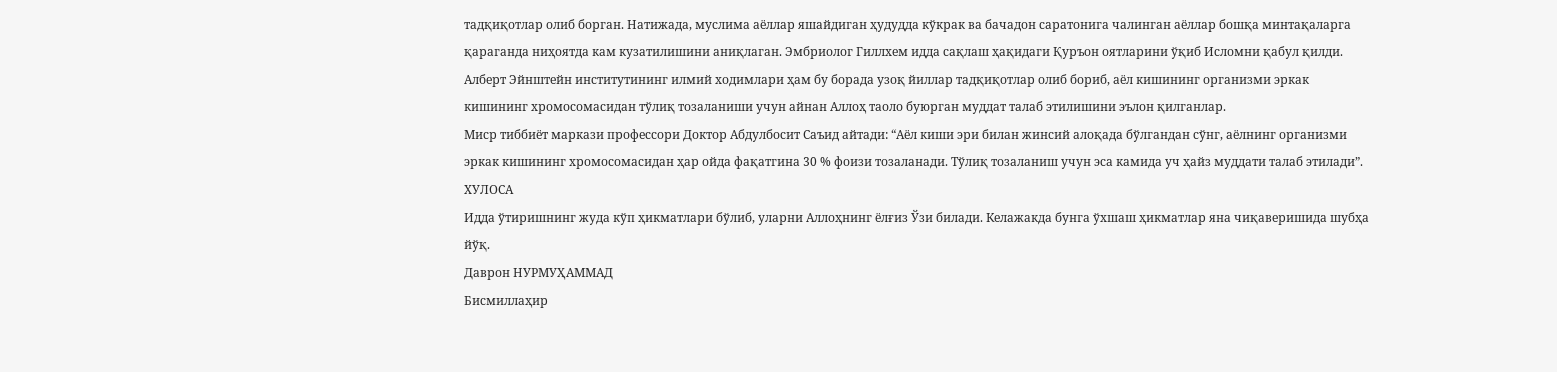тадқиқотлар олиб борган. Натижада, муслима аёллар яшайдиган ҳудудда кўкрак ва бачадон саратонига чалинган аёллар бошқа минтақаларга қараганда ниҳоятда кам кузатилишини аниқлаган. Эмбриолог Гиллхем идда сақлаш ҳақидаги Қуръон оятларини ўқиб Исломни қабул қилди.
Алберт Эйнштейн институтининг илмий ходимлари ҳам бу борада узоқ йиллар тадқиқотлар олиб бориб, аёл кишининг организми эркак кишининг хромосомасидан тўлиқ тозаланиши учун айнан Аллоҳ таоло буюрган муддат талаб этилишини эълон қилганлар.
Миср тиббиёт маркази профессори Доктор Абдулбосит Саъид айтади: “Аёл киши эри билан жинсий алоқада бўлгандан сўнг, аёлнинг организми эркак кишининг хромосомасидан ҳар ойда фақатгина 30 % фоизи тозаланади. Тўлиқ тозаланиш учун эса камида уч ҳайз муддати талаб этилади”.
ХУЛОСА
Идда ўтиришнинг жуда кўп ҳикматлари бўлиб, уларни Аллоҳнинг ёлғиз Ўзи билади. Келажакда бунга ўхшаш ҳикматлар яна чиқаверишида шубҳа йўқ.
Даврон НУРМУҲАММАД
Бисмиллаҳир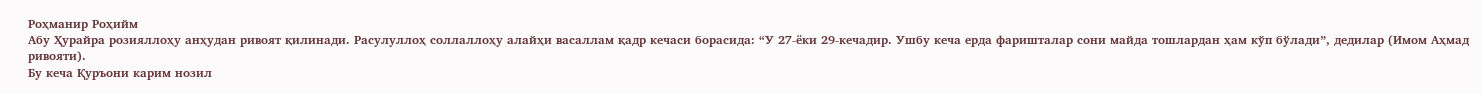Роҳманир Роҳийм
Абу Ҳурайра розияллоҳу анҳудан ривоят қилинади. Расулуллоҳ соллаллоҳу алайҳи васаллам қадр кечаси борасида: “У 27-ёки 29-кечадир. Ушбу кеча ерда фаришталар сони майда тошлардан ҳам кўп бўлади”, дедилар (Имом Аҳмад ривояти).
Бу кеча Қуръони карим нозил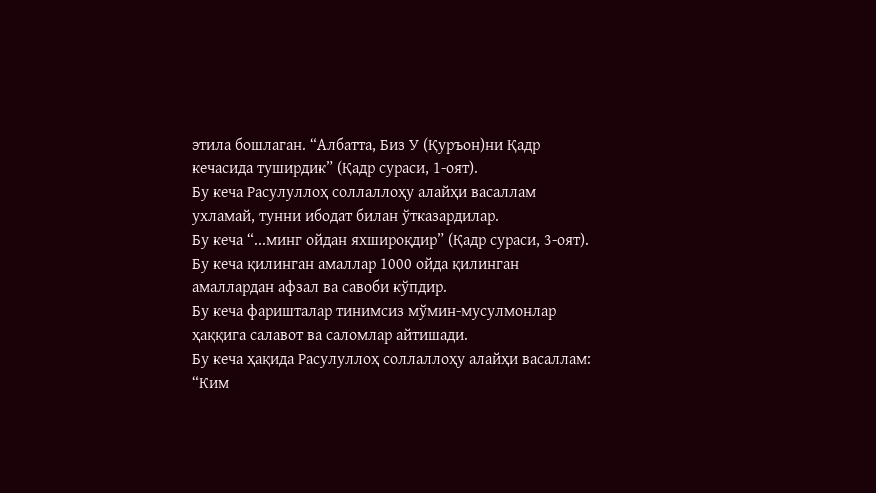этила бошлаган. “Албатта, Биз У (Қуръон)ни Қадр кечасида туширдик” (Қадр сураси, 1-оят).
Бу кеча Расулуллоҳ соллаллоҳу алайҳи васаллам ухламай, тунни ибодат билан ўтказардилар.
Бу кеча “...минг ойдан яхшироқдир” (Қадр сураси, 3-оят).
Бу кеча қилинган амаллар 1000 ойда қилинган амаллардан афзал ва савоби кўпдир.
Бу кеча фаришталар тинимсиз мўмин-мусулмонлар ҳаққига салавот ва саломлар айтишади.
Бу кеча ҳақида Расулуллоҳ соллаллоҳу алайҳи васаллам: “Ким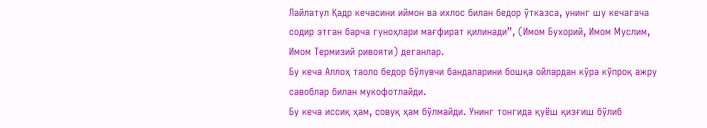Лайлатул Қадр кечасини иймон ва ихлос билан бедор ўтказса, унинг шу кечагача содир этган барча гуноҳлари мағфират қилинади”, (Имом Бухорий, Имом Муслим, Имом Термизий ривояти) деганлар.
Бу кеча Аллоҳ таоло бедор бўлувчи бандаларини бошқа ойлардан кўра кўпроқ ажру савоблар билан мукофотлайди.
Бу кеча иссиқ ҳам, совуқ ҳам бўлмайди. Унинг тонгида қуёш қизғиш бўлиб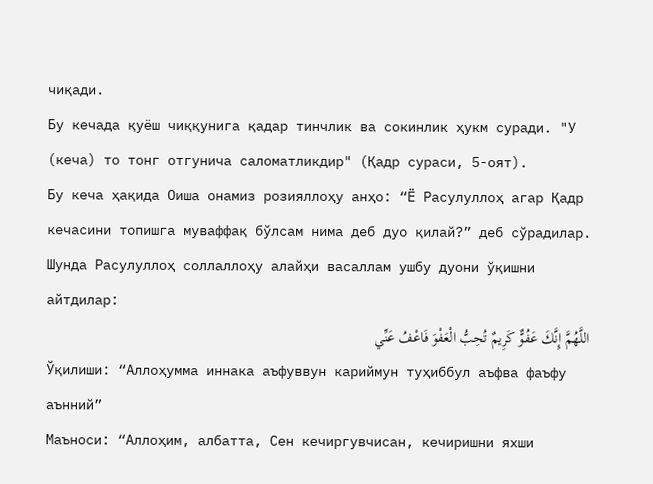чиқади.
Бу кечада қуёш чиққунига қадар тинчлик ва сокинлик ҳукм суради. "У (кеча) то тонг отгунича саломатликдир" (Қадр сураси, 5-оят).
Бу кеча ҳақида Оиша онамиз розияллоҳу анҳо: “Ё Расулуллоҳ агар Қадр кечасини топишга муваффақ бўлсам нима деб дуо қилай?” деб сўрадилар.
Шунда Расулуллоҳ соллаллоҳу алайҳи васаллам ушбу дуони ўқишни айтдилар:
اللَّهُمَّ إِنَّكَ عَفُوٌّ كَرِيمٌ تُحِبُّ الْعَفْوَ فَاعْفُ عَنِّي
Ўқилиши: “Аллоҳумма иннака аъфуввун кариймун туҳиббул аъфва фаъфу аънний”
Маъноси: “Аллоҳим, албатта, Сен кечиргувчисан, кечиришни яхши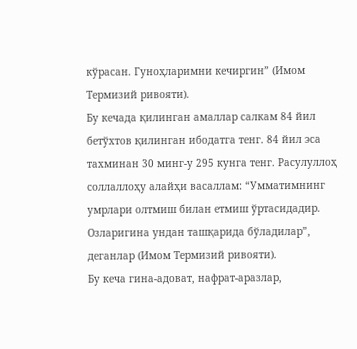кўрасан. Гуноҳларимни кечиргин” (Имом Термизий ривояти).
Бу кечада қилинган амаллар салкам 84 йил бетўхтов қилинган ибодатга тенг. 84 йил эса тахминан 30 минг-у 295 кунга тенг. Расулуллоҳ соллаллоҳу алайҳи васаллам: “Умматимнинг умрлари олтмиш билан етмиш ўртасидадир. Озларигина ундан ташқарида бўладилар”, деганлар (Имом Термизий ривояти).
Бу кеча гина-адоват, нафрат-аразлар,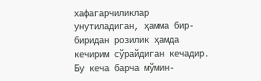хафагарчиликлар унутиладиган, ҳамма бир-биридан розилик ҳамда кечирим сўрайдиган кечадир.
Бу кеча барча мўмин-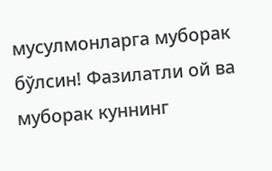мусулмонларга муборак бўлсин! Фазилатли ой ва муборак куннинг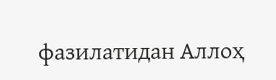фазилатидан Аллоҳ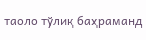таоло тўлиқ баҳраманд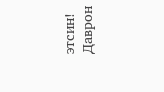этсин!
Даврон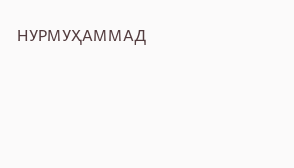НУРМУҲАММАД